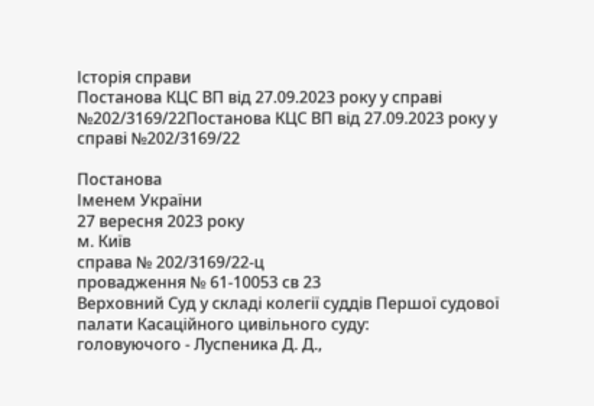Історія справи
Постанова КЦС ВП від 27.09.2023 року у справі №202/3169/22Постанова КЦС ВП від 27.09.2023 року у справі №202/3169/22

Постанова
Іменем України
27 вересня 2023 року
м. Київ
справа № 202/3169/22-ц
провадження № 61-10053 св 23
Верховний Суд у складі колегії суддів Першої судової палати Касаційного цивільного суду:
головуючого - Луспеника Д. Д.,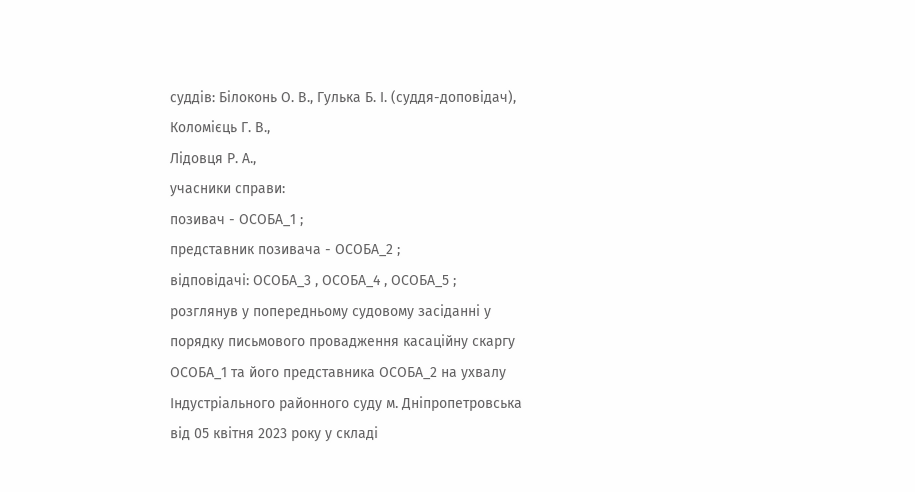суддів: Білоконь О. В., Гулька Б. І. (суддя-доповідач), Коломієць Г. В.,
Лідовця Р. А.,
учасники справи:
позивач - ОСОБА_1 ;
представник позивача - ОСОБА_2 ;
відповідачі: ОСОБА_3 , ОСОБА_4 , ОСОБА_5 ;
розглянув у попередньому судовому засіданні у порядку письмового провадження касаційну скаргу ОСОБА_1 та його представника ОСОБА_2 на ухвалу Індустріального районного суду м. Дніпропетровська від 05 квітня 2023 року у складі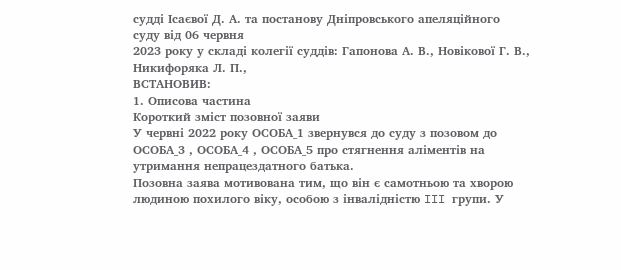судді Ісаєвої Д. А. та постанову Дніпровського апеляційного суду від 06 червня
2023 року у складі колегії суддів: Гапонова А. В., Новікової Г. В.,
Никифоряка Л. П.,
ВСТАНОВИВ:
1. Описова частина
Короткий зміст позовної заяви
У червні 2022 року ОСОБА_1 звернувся до суду з позовом до ОСОБА_3 , ОСОБА_4 , ОСОБА_5 про стягнення аліментів на утримання непрацездатного батька.
Позовна заява мотивована тим, що він є самотньою та хворою людиною похилого віку, особою з інвалідністю III групи. У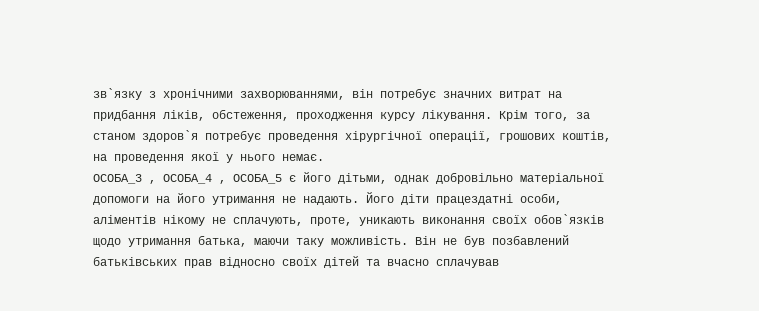зв`язку з хронічними захворюваннями, він потребує значних витрат на придбання ліків, обстеження, проходження курсу лікування. Крім того, за станом здоров`я потребує проведення хірургічної операції, грошових коштів, на проведення якої у нього немає.
ОСОБА_3 , ОСОБА_4 , ОСОБА_5 є його дітьми, однак добровільно матеріальної допомоги на його утримання не надають. Його діти працездатні особи, аліментів нікому не сплачують, проте, уникають виконання своїх обов`язків щодо утримання батька, маючи таку можливість. Він не був позбавлений батьківських прав відносно своїх дітей та вчасно сплачував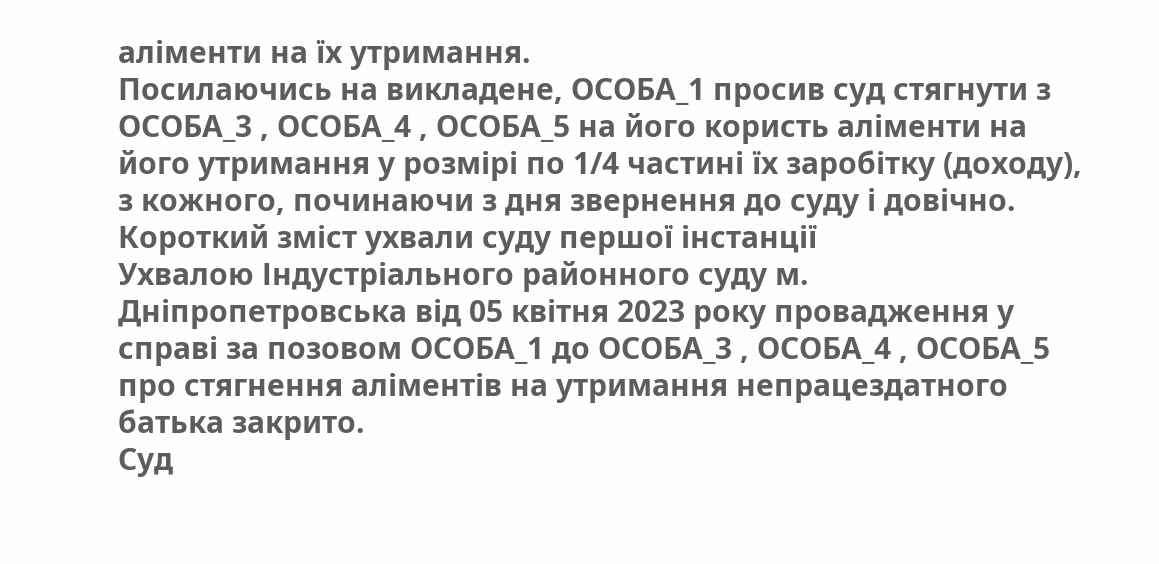аліменти на їх утримання.
Посилаючись на викладене, ОСОБА_1 просив суд стягнути з ОСОБА_3 , ОСОБА_4 , ОСОБА_5 на його користь аліменти на його утримання у розмірі по 1/4 частині їх заробітку (доходу), з кожного, починаючи з дня звернення до суду і довічно.
Короткий зміст ухвали суду першої інстанції
Ухвалою Індустріального районного суду м. Дніпропетровська від 05 квітня 2023 року провадження у справі за позовом ОСОБА_1 до ОСОБА_3 , ОСОБА_4 , ОСОБА_5 про стягнення аліментів на утримання непрацездатного батька закрито.
Суд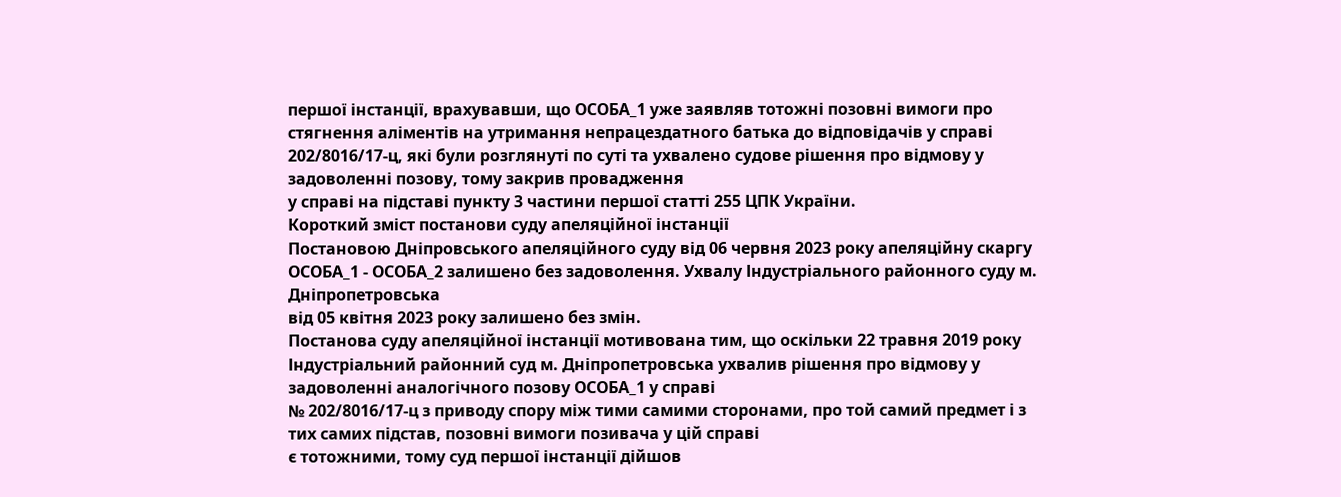першої інстанції, врахувавши, що ОСОБА_1 уже заявляв тотожні позовні вимоги про стягнення аліментів на утримання непрацездатного батька до відповідачів у справі 202/8016/17-ц, які були розглянуті по суті та ухвалено судове рішення про відмову у задоволенні позову, тому закрив провадження
у справі на підставі пункту 3 частини першої статті 255 ЦПК України.
Короткий зміст постанови суду апеляційної інстанції
Постановою Дніпровського апеляційного суду від 06 червня 2023 року апеляційну скаргу ОСОБА_1 - ОСОБА_2 залишено без задоволення. Ухвалу Індустріального районного суду м. Дніпропетровська
від 05 квітня 2023 року залишено без змін.
Постанова суду апеляційної інстанції мотивована тим, що оскільки 22 травня 2019 року Індустріальний районний суд м. Дніпропетровська ухвалив рішення про відмову у задоволенні аналогічного позову ОСОБА_1 у справі
№ 202/8016/17-ц з приводу спору між тими самими сторонами, про той самий предмет і з тих самих підстав, позовні вимоги позивача у цій справі
є тотожними, тому суд першої інстанції дійшов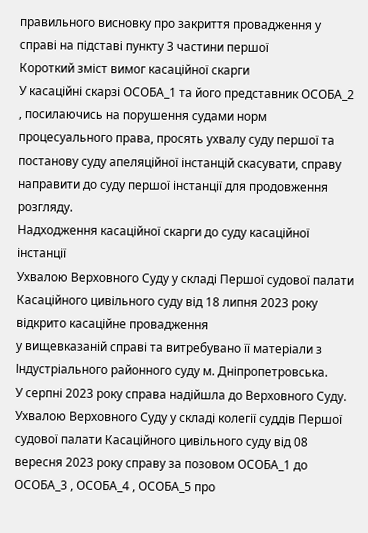правильного висновку про закриття провадження у справі на підставі пункту 3 частини першої
Короткий зміст вимог касаційної скарги
У касаційні скарзі ОСОБА_1 та його представник ОСОБА_2 , посилаючись на порушення судами норм процесуального права, просять ухвалу суду першої та постанову суду апеляційної інстанцій скасувати, справу направити до суду першої інстанції для продовження розгляду.
Надходження касаційної скарги до суду касаційної інстанції
Ухвалою Верховного Суду у складі Першої судової палати Касаційного цивільного суду від 18 липня 2023 року відкрито касаційне провадження
у вищевказаній справі та витребувано її матеріали з Індустріального районного суду м. Дніпропетровська.
У серпні 2023 року справа надійшла до Верховного Суду.
Ухвалою Верховного Суду у складі колегії суддів Першої судової палати Касаційного цивільного суду від 08 вересня 2023 року справу за позовом ОСОБА_1 до ОСОБА_3 , ОСОБА_4 , ОСОБА_5 про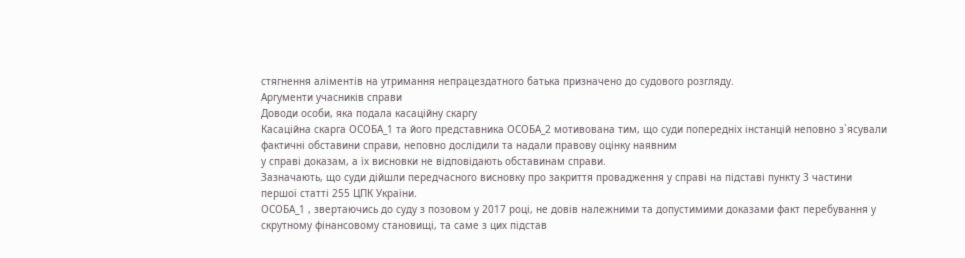стягнення аліментів на утримання непрацездатного батька призначено до судового розгляду.
Аргументи учасників справи
Доводи особи, яка подала касаційну скаргу
Касаційна скарга ОСОБА_1 та його представника ОСОБА_2 мотивована тим, що суди попередніх інстанцій неповно з`ясували фактичні обставини справи, неповно дослідили та надали правову оцінку наявним
у справі доказам, а їх висновки не відповідають обставинам справи.
Зазначають, що суди дійшли передчасного висновку про закриття провадження у справі на підставі пункту 3 частини першої статті 255 ЦПК України.
ОСОБА_1 , звертаючись до суду з позовом у 2017 році, не довів належними та допустимими доказами факт перебування у скрутному фінансовому становищі, та саме з цих підстав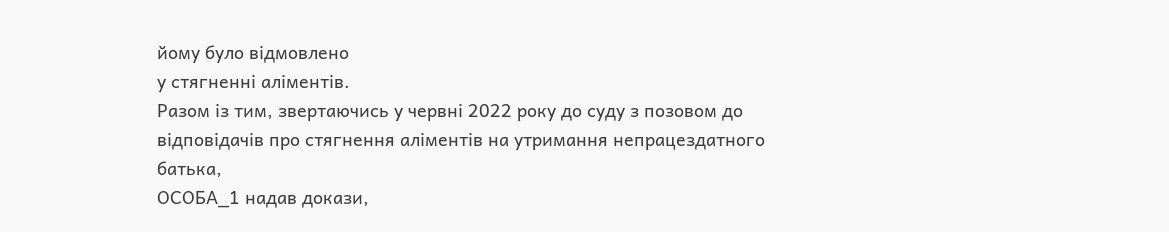йому було відмовлено
у стягненні аліментів.
Разом із тим, звертаючись у червні 2022 року до суду з позовом до відповідачів про стягнення аліментів на утримання непрацездатного батька,
ОСОБА_1 надав докази,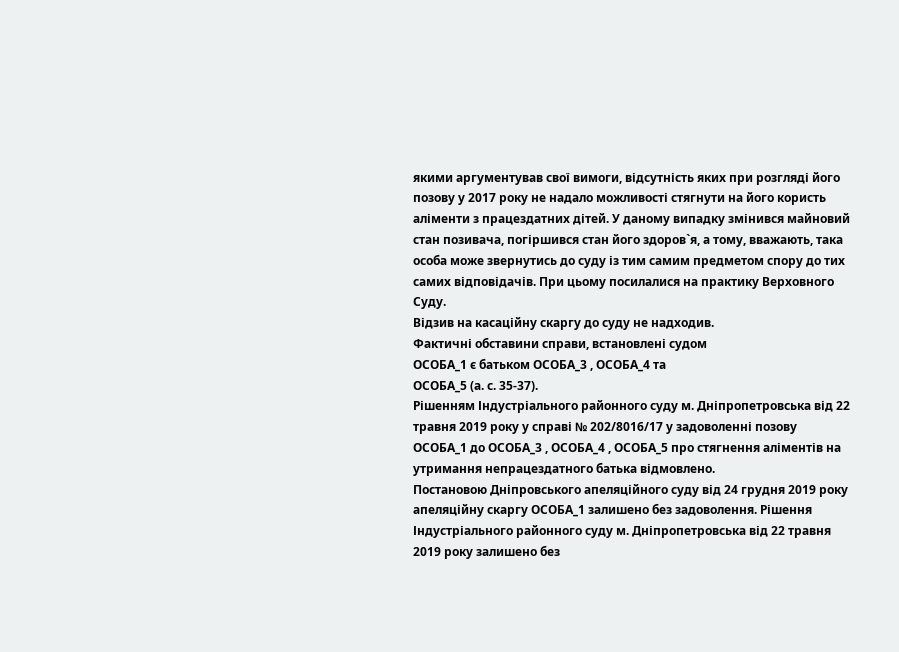якими аргументував свої вимоги, відсутність яких при розгляді його позову у 2017 року не надало можливості стягнути на його користь аліменти з працездатних дітей. У даному випадку змінився майновий стан позивача, погіршився стан його здоров`я, а тому, вважають, така особа може звернутись до суду із тим самим предметом спору до тих самих відповідачів. При цьому посилалися на практику Верховного Суду.
Відзив на касаційну скаргу до суду не надходив.
Фактичні обставини справи, встановлені судом
ОСОБА_1 є батьком ОСОБА_3 , ОСОБА_4 та
ОСОБА_5 (а. с. 35-37).
Рішенням Індустріального районного суду м. Дніпропетровська від 22 травня 2019 року у справі № 202/8016/17 у задоволенні позову ОСОБА_1 до ОСОБА_3 , ОСОБА_4 , ОСОБА_5 про стягнення аліментів на утримання непрацездатного батька відмовлено.
Постановою Дніпровського апеляційного суду від 24 грудня 2019 року апеляційну скаргу ОСОБА_1 залишено без задоволення. Рішення Індустріального районного суду м. Дніпропетровська від 22 травня 2019 року залишено без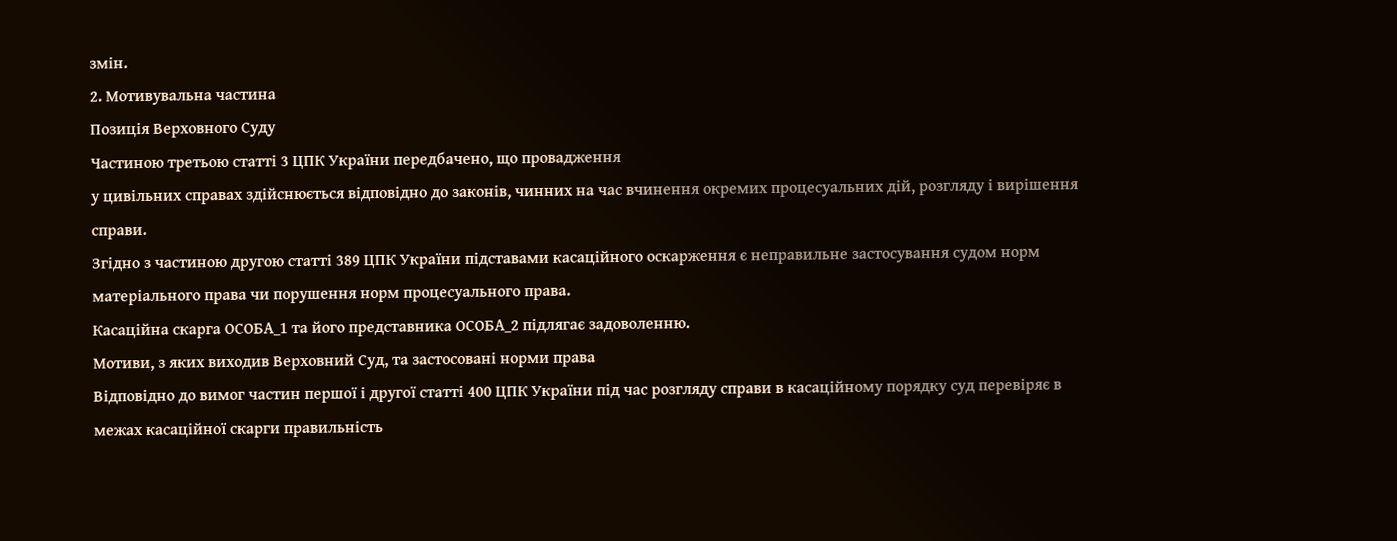змін.
2. Мотивувальна частина
Позиція Верховного Суду
Частиною третьою статті 3 ЦПК України передбачено, що провадження
у цивільних справах здійснюється відповідно до законів, чинних на час вчинення окремих процесуальних дій, розгляду і вирішення справи.
Згідно з частиною другою статті 389 ЦПК України підставами касаційного оскарження є неправильне застосування судом норм матеріального права чи порушення норм процесуального права.
Касаційна скарга ОСОБА_1 та його представника ОСОБА_2 підлягає задоволенню.
Мотиви, з яких виходив Верховний Суд, та застосовані норми права
Відповідно до вимог частин першої і другої статті 400 ЦПК України під час розгляду справи в касаційному порядку суд перевіряє в межах касаційної скарги правильність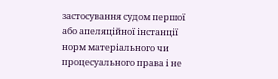застосування судом першої або апеляційної інстанції норм матеріального чи процесуального права і не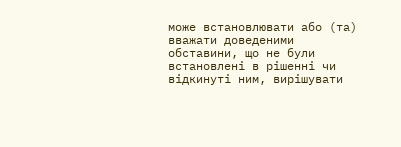може встановлювати або (та) вважати доведеними обставини, що не були встановлені в рішенні чи відкинуті ним, вирішувати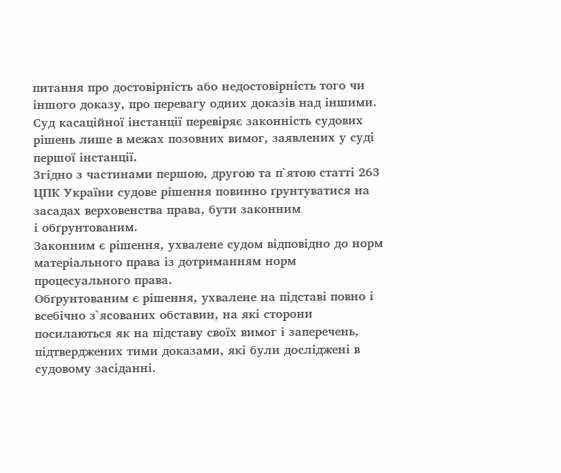питання про достовірність або недостовірність того чи іншого доказу, про перевагу одних доказів над іншими.
Суд касаційної інстанції перевіряє законність судових рішень лише в межах позовних вимог, заявлених у суді першої інстанції.
Згідно з частинами першою, другою та п`ятою статті 263 ЦПК України судове рішення повинно ґрунтуватися на засадах верховенства права, бути законним
і обґрунтованим.
Законним є рішення, ухвалене судом відповідно до норм матеріального права із дотриманням норм процесуального права.
Обґрунтованим є рішення, ухвалене на підставі повно і всебічно з`ясованих обставин, на які сторони посилаються як на підставу своїх вимог і заперечень, підтверджених тими доказами, які були досліджені в судовому засіданні.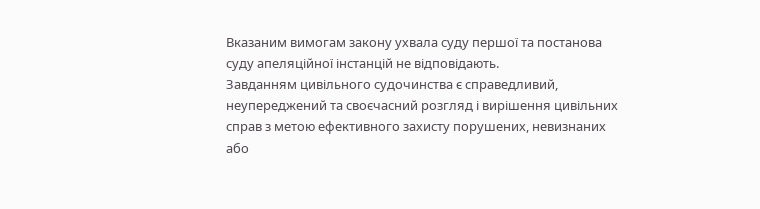Вказаним вимогам закону ухвала суду першої та постанова суду апеляційної інстанцій не відповідають.
Завданням цивільного судочинства є справедливий, неупереджений та своєчасний розгляд і вирішення цивільних справ з метою ефективного захисту порушених, невизнаних або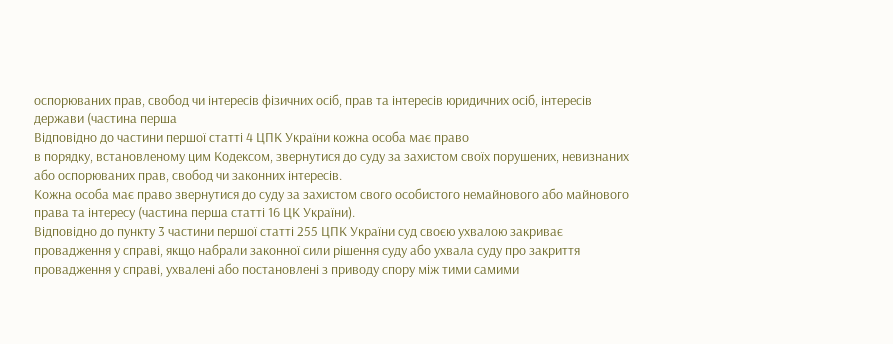оспорюваних прав, свобод чи інтересів фізичних осіб, прав та інтересів юридичних осіб, інтересів держави (частина перша
Відповідно до частини першої статті 4 ЦПК України кожна особа має право
в порядку, встановленому цим Кодексом, звернутися до суду за захистом своїх порушених, невизнаних або оспорюваних прав, свобод чи законних інтересів.
Кожна особа має право звернутися до суду за захистом свого особистого немайнового або майнового права та інтересу (частина перша статті 16 ЦК України).
Відповідно до пункту 3 частини першої статті 255 ЦПК України суд своєю ухвалою закриває провадження у справі, якщо набрали законної сили рішення суду або ухвала суду про закриття провадження у справі, ухвалені або постановлені з приводу спору між тими самими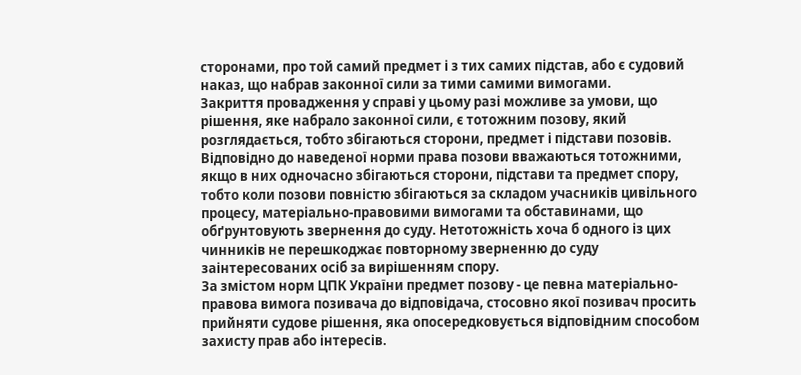сторонами, про той самий предмет і з тих самих підстав, або є судовий наказ, що набрав законної сили за тими самими вимогами.
Закриття провадження у справі у цьому разі можливе за умови, що рішення, яке набрало законної сили, є тотожним позову, який розглядається, тобто збігаються сторони, предмет і підстави позовів.
Відповідно до наведеної норми права позови вважаються тотожними, якщо в них одночасно збігаються сторони, підстави та предмет спору, тобто коли позови повністю збігаються за складом учасників цивільного процесу, матеріально-правовими вимогами та обставинами, що обґрунтовують звернення до суду. Нетотожність хоча б одного із цих чинників не перешкоджає повторному зверненню до суду заінтересованих осіб за вирішенням спору.
За змістом норм ЦПК України предмет позову - це певна матеріально-правова вимога позивача до відповідача, стосовно якої позивач просить прийняти судове рішення, яка опосередковується відповідним способом захисту прав або інтересів.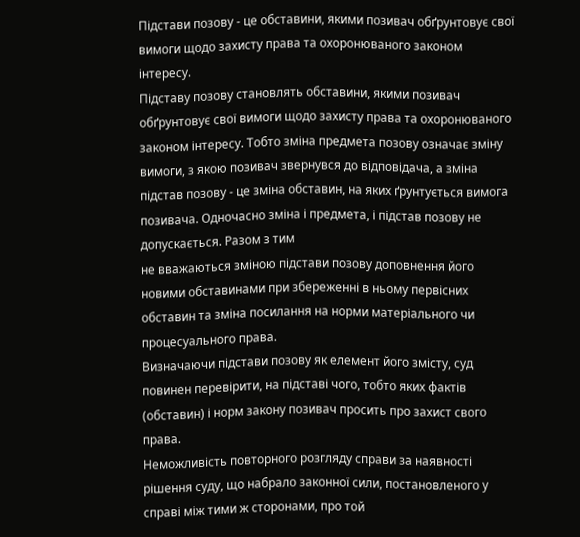Підстави позову - це обставини, якими позивач обґрунтовує свої вимоги щодо захисту права та охоронюваного законом інтересу.
Підставу позову становлять обставини, якими позивач обґрунтовує свої вимоги щодо захисту права та охоронюваного законом інтересу. Тобто зміна предмета позову означає зміну вимоги, з якою позивач звернувся до відповідача, а зміна підстав позову - це зміна обставин, на яких ґрунтується вимога позивача. Одночасно зміна і предмета, і підстав позову не допускається. Разом з тим
не вважаються зміною підстави позову доповнення його новими обставинами при збереженні в ньому первісних обставин та зміна посилання на норми матеріального чи процесуального права.
Визначаючи підстави позову як елемент його змісту, суд повинен перевірити, на підставі чого, тобто яких фактів (обставин) і норм закону позивач просить про захист свого права.
Неможливість повторного розгляду справи за наявності рішення суду, що набрало законної сили, постановленого у справі між тими ж сторонами, про той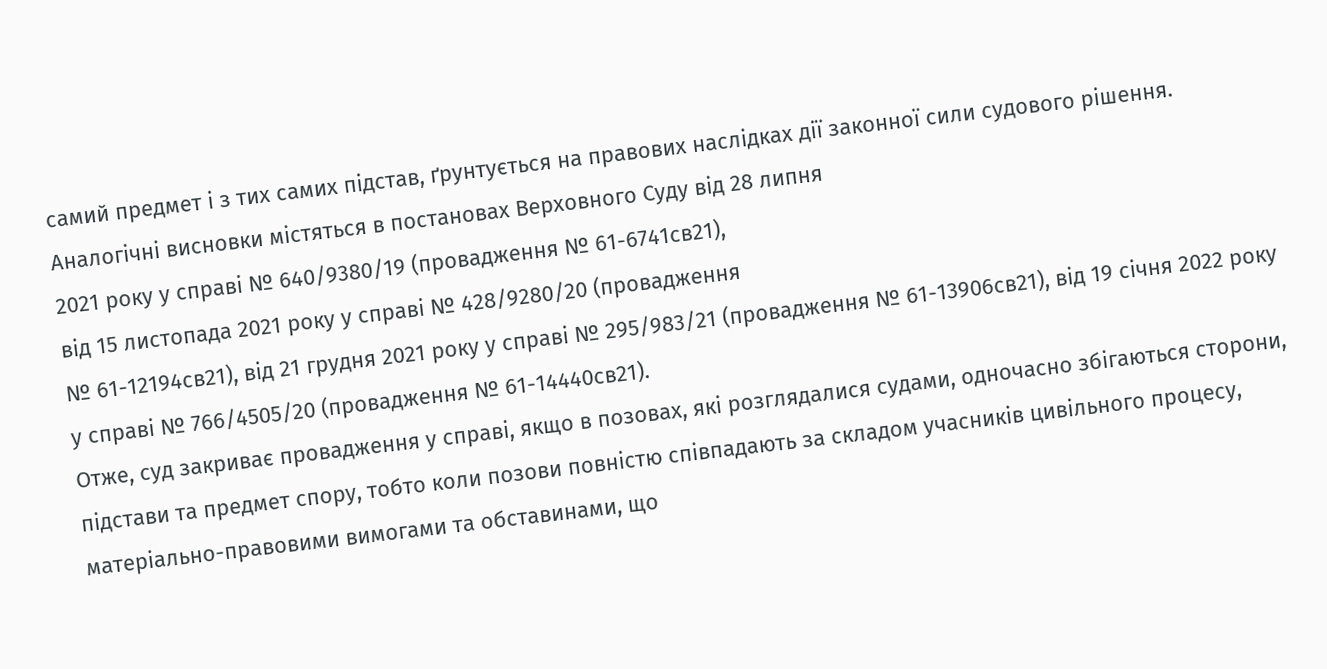самий предмет і з тих самих підстав, ґрунтується на правових наслідках дії законної сили судового рішення.
Аналогічні висновки містяться в постановах Верховного Суду від 28 липня
2021 року у справі № 640/9380/19 (провадження № 61-6741св21),
від 15 листопада 2021 року у справі № 428/9280/20 (провадження
№ 61-12194св21), від 21 грудня 2021 року у справі № 295/983/21 (провадження № 61-13906св21), від 19 січня 2022 року у справі № 766/4505/20 (провадження № 61-14440св21).
Отже, суд закриває провадження у справі, якщо в позовах, які розглядалися судами, одночасно збігаються сторони, підстави та предмет спору, тобто коли позови повністю співпадають за складом учасників цивільного процесу, матеріально-правовими вимогами та обставинами, що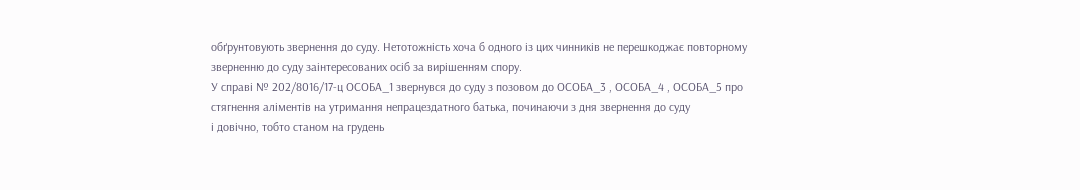обґрунтовують звернення до суду. Нетотожність хоча б одного із цих чинників не перешкоджає повторному зверненню до суду заінтересованих осіб за вирішенням спору.
У справі № 202/8016/17-ц ОСОБА_1 звернувся до суду з позовом до ОСОБА_3 , ОСОБА_4 , ОСОБА_5 про стягнення аліментів на утримання непрацездатного батька, починаючи з дня звернення до суду
і довічно, тобто станом на грудень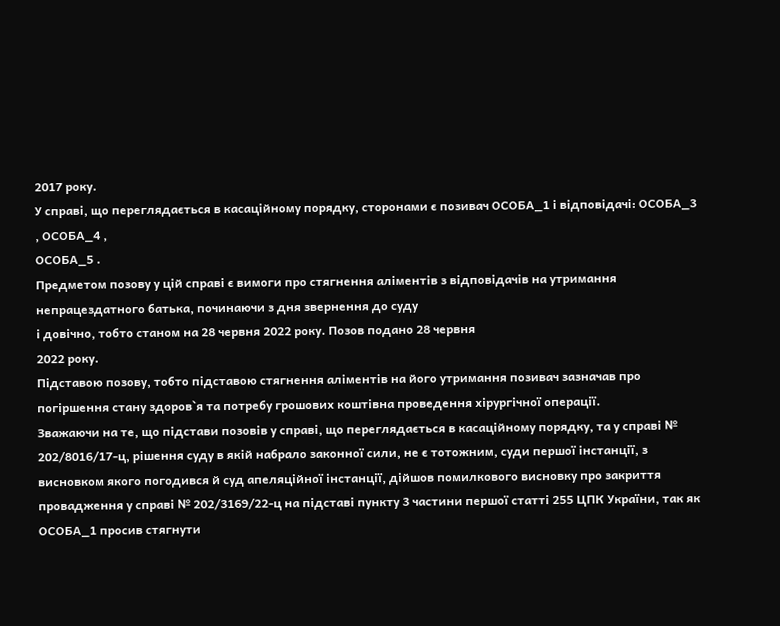2017 року.
У справі, що переглядається в касаційному порядку, сторонами є позивач ОСОБА_1 і відповідачі: ОСОБА_3 , ОСОБА_4 ,
ОСОБА_5 .
Предметом позову у цій справі є вимоги про стягнення аліментів з відповідачів на утримання непрацездатного батька, починаючи з дня звернення до суду
і довічно, тобто станом на 28 червня 2022 року. Позов подано 28 червня
2022 року.
Підставою позову, тобто підставою стягнення аліментів на його утримання позивач зазначав про погіршення стану здоров`я та потребу грошових коштівна проведення хірургічної операції.
Зважаючи на те, що підстави позовів у справі, що переглядається в касаційному порядку, та у справі № 202/8016/17-ц, рішення суду в якій набрало законної сили, не є тотожним, суди першої інстанції, з висновком якого погодився й суд апеляційної інстанції, дійшов помилкового висновку про закриття провадження у справі № 202/3169/22-ц на підставі пункту 3 частини першої статті 255 ЦПК України, так як ОСОБА_1 просив стягнути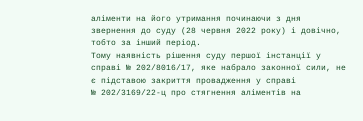аліменти на його утримання починаючи з дня звернення до суду (28 червня 2022 року) і довічно, тобто за інший період.
Тому наявність рішення суду першої інстанції у справі № 202/8016/17, яке набрало законної сили, не є підставою закриття провадження у справі
№ 202/3169/22-ц про стягнення аліментів на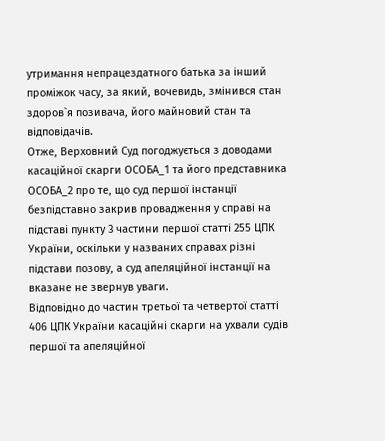утримання непрацездатного батька за інший проміжок часу, за який, вочевидь, змінився стан здоров`я позивача, його майновий стан та відповідачів.
Отже, Верховний Суд погоджується з доводами касаційної скарги ОСОБА_1 та його представника ОСОБА_2 про те, що суд першої інстанції безпідставно закрив провадження у справі на підставі пункту 3 частини першої статті 255 ЦПК України, оскільки у названих справах різні підстави позову, а суд апеляційної інстанції на вказане не звернув уваги.
Відповідно до частин третьої та четвертої статті 406 ЦПК України касаційні скарги на ухвали судів першої та апеляційної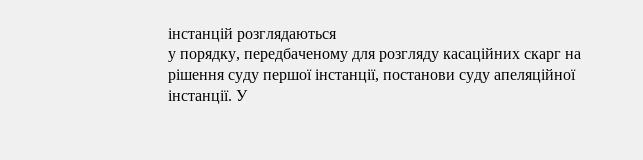інстанцій розглядаються
у порядку, передбаченому для розгляду касаційних скарг на рішення суду першої інстанції, постанови суду апеляційної інстанції. У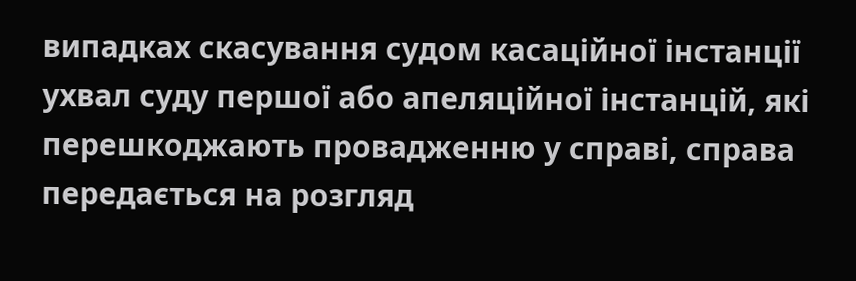випадках скасування судом касаційної інстанції ухвал суду першої або апеляційної інстанцій, які перешкоджають провадженню у справі, справа передається на розгляд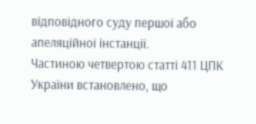відповідного суду першої або апеляційної інстанції.
Частиною четвертою статті 411 ЦПК України встановлено, що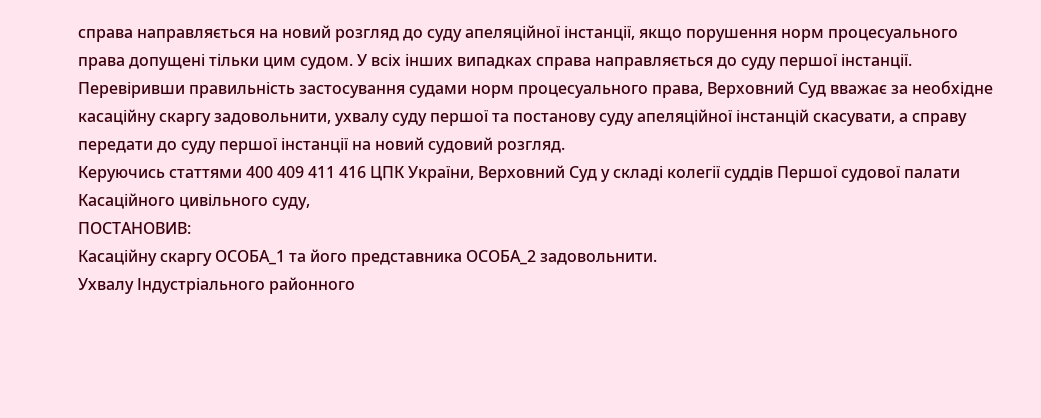справа направляється на новий розгляд до суду апеляційної інстанції, якщо порушення норм процесуального права допущені тільки цим судом. У всіх інших випадках справа направляється до суду першої інстанції.
Перевіривши правильність застосування судами норм процесуального права, Верховний Суд вважає за необхідне касаційну скаргу задовольнити, ухвалу суду першої та постанову суду апеляційної інстанцій скасувати, а справу передати до суду першої інстанції на новий судовий розгляд.
Керуючись статтями 400 409 411 416 ЦПК України, Верховний Суд у складі колегії суддів Першої судової палати Касаційного цивільного суду,
ПОСТАНОВИВ:
Касаційну скаргу ОСОБА_1 та його представника ОСОБА_2 задовольнити.
Ухвалу Індустріального районного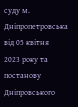суду м. Дніпропетровська від 05 квітня
2023 року та постанову Дніпровського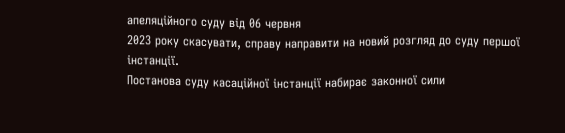апеляційного суду від 06 червня
2023 року скасувати, справу направити на новий розгляд до суду першої інстанції.
Постанова суду касаційної інстанції набирає законної сили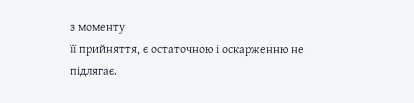з моменту
її прийняття, є остаточною і оскарженню не підлягає.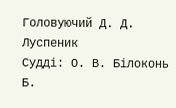Головуючий Д. Д. Луспеник
Судді: О. В. Білоконь
Б.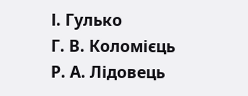І. Гулько
Г. В. Коломієць
Р. А. Лідовець